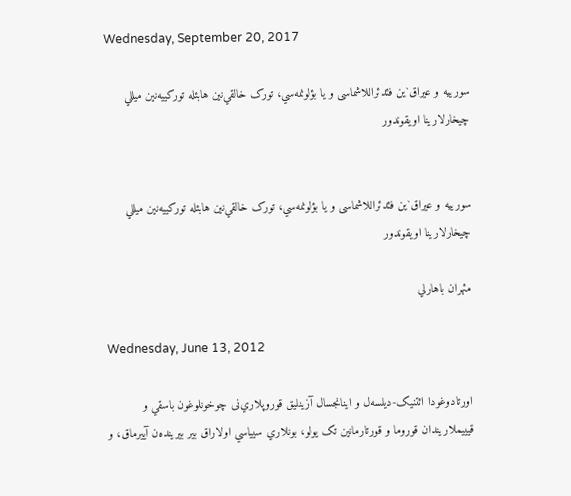Wednesday, September 20, 2017

سورييه و عيراق`ين فئدئراللاشماسی و يا بؤلونمه‌سي، تورک خالقي‌نين هابئله تورکييه‌نين ميللي چيخارلارينا اويقوندور


سورييه و عيراق`ين فئدئراللاشماسی و يا بؤلونمه‌سي، تورک خالقي‌نين هابئله تورکييه‌نين ميللي چيخارلارينا اويقوندور

مئهران باهارلي

Wednesday, June 13, 2012

اورتادوغودا ائتنيک-ديلسه‌ل و اينانجسال آزينليق قوروپلاري‌نی چوخونلوغون باسقي و قيييملاريندان قوروما و قورتارمانين تک يولو، بونلاري سيياسي اولاراق بير بيرينده‌ن آييرماق، و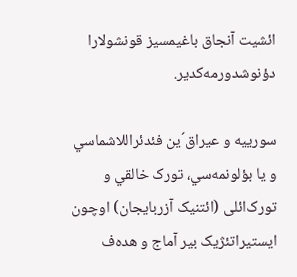ائشيت آنجاق باغيمسيز قونشولارا دؤنوشدورمه‌کدير.

سورييه و عیراق´ين فئدئراللاشماسي و يا بؤلونمه‌سي، تورک خالقي و تورک‌ائلی (ائتنیک آزربايجان) اوچون ايستيراتئژيک بير آماج و هده‌ف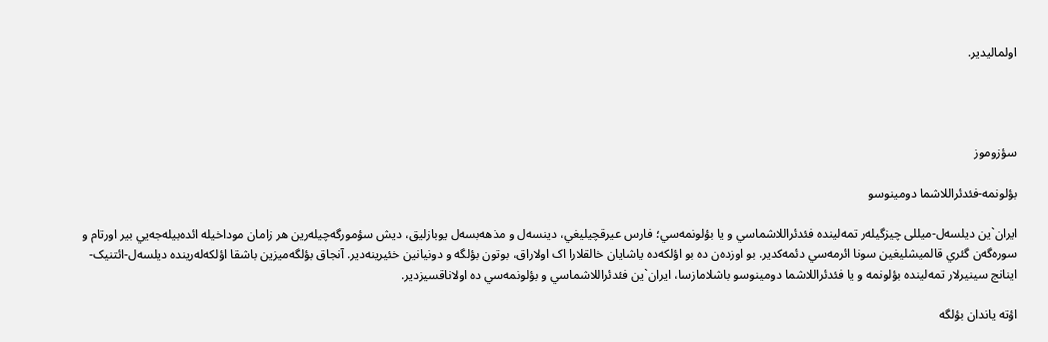اولماليدير.




سؤزوموز

بؤلونمه-فئدئراللاشما دومينوسو

ايران`ين دیلسه‌ل-میللی چیزگیله‌ر تمه‌لینده فئدئراللاشماسي و يا بؤلونمه‌سي؛ فارس عيرقچيليغي، دينسه‌ل و مذهه‌بسه‌ل يوبازليق، ديش سؤمورگه‌چيله‌رين هر زامان موداخيله ائده‌بيله‌جه‌يي بير اورتام و سوره‌گه‌ن گئري قالميشليغين سونا ائرمه‌سي دئمه‌کدير. بو اوزده‌ن ده بو اؤلکه‌ده ياشايان خالقلارا اک اولاراق، بوتون بؤلگه و دونيانين خئيرينه‌دير. آنجاق بؤلگه‌ميزين باشقا اؤلکه‌له‌رينده دیلسه‌ل-ائتنيک-اينانج سينيرلار تمه‌لينده بؤلونمه و يا فئدئراللاشما دومينوسو باشلامازسا، ايران`ين فئدئراللاشماسي و بؤلونمه‌سي ده اولاناقسيزدير.

اؤته ياندان بؤلگه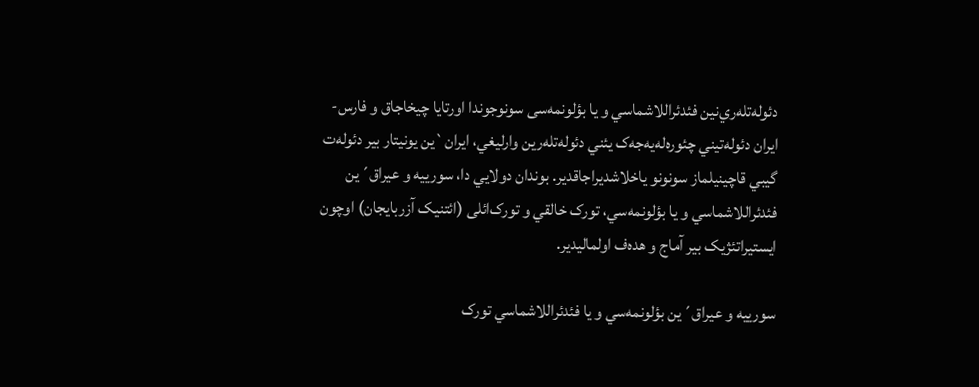دئوله‌تله‌ري‌نين فئدئراللاشماسي و يا بؤلونمه‌سی سونوجوندا اورتايا چيخاجاق و فارس-ايران دئوله‌تيني چئوره‌له‌يه‌جه‌ک يئني دئوله‌تله‌رين وارليغي، ايران`ين یونیتار بير دئوله‌ت گیبي قاچينيلماز سونونو ياخلاشديراجاقدير. بوندان دولايي دا، سورييه و عیراق´ين فئدئراللاشماسي و يا بؤلونمه‌سي، تورک خالقي و تورک‌ائلی (ائتنیک آزربايجان) اوچون ايستيراتئژيک بير آماج و هده‌ف اولماليدير.

سورييه و عيراق´ين بؤلونمه‌سي و يا فئدئراللاشماسي تورک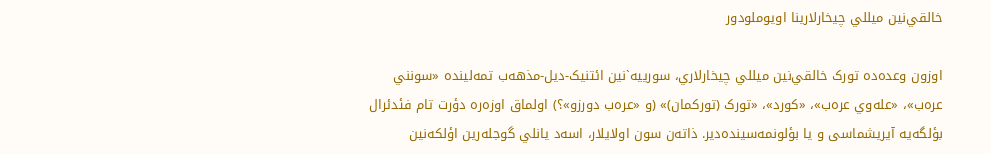خالقي‌نين ميللي چيخارلارينا اويوملودور

اوزون وعده‌ده تورک خالقي‌نين ميللي چيخارلاري، سورييه`نين ائتنيک-ديل-مذهه‌ب تمه‌لينده «سونني عره‌ب»، «عله‌وي عره‌ب»، «کورد»، «تورک (تورکمان)» (و «عره‌ب دورزو»؟) اولماق اوزه‌ره دؤرت تام فئدئرال بؤلگه‌يه آیریشماسی و یا بؤلونمه‌سينده‌دير. ذاته‌ن سون اولايلار، اسه‌د يانلي گوجله‌رين اؤلکه‌نين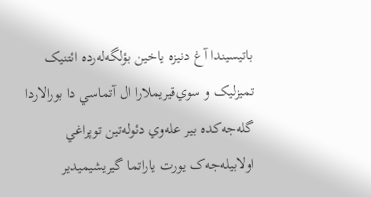باتيسيندا آغ دنيزه ياخين بؤلگه‌له‌رده ائتنيک تميزليک و سوي‌قيريملارا ال آتماسي دا بورالاردا گله‌جه‌کده بير عله‌وي دئوله‌تين توپراغي اولابيله‌جه‌ک يورت ياراتما گيريشيميدير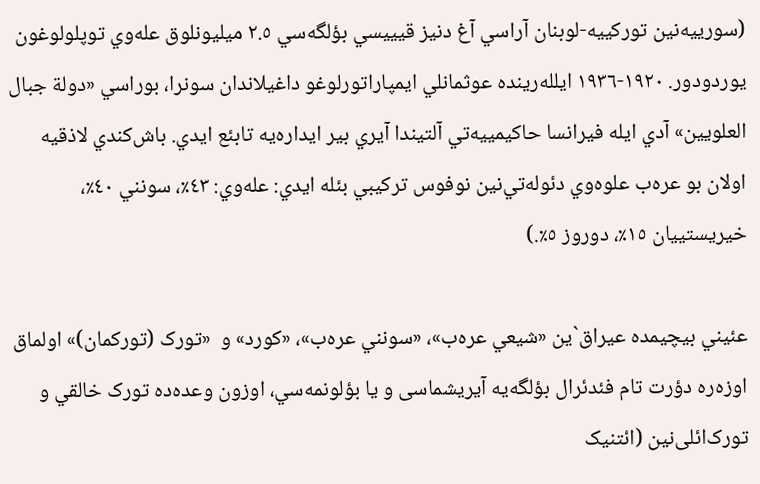(سورييه‌نين تورکييه-لوبنان آراسي آغ دنيز قيييسي بؤلگه‌سي ٢.٥ ميليونلوق عله‌وي توپلولوغون يوردودور. ١٩٢٠-١٩٣٦ ايلله‌رينده عوثمانلي ايمپاراتورلوغو داغيلاندان سونرا، بوراسي «دولة جبال العلويين» آدي ايله فيرانسا حاکيمييه‌تي آلتيندا آيري بير ايداره‌يه تابئع ايدي. باش‌کندي لاذقيه اولان بو عره‌ب علوه‌وي دئوله‌تي‌نين نوفوس ترکيبي بئله ايدي: عله‌وي: ٤٣٪، سونني ٤٠٪، خيريستييان ١٥٪، دوروز ٥٪.)

عئيني بيچيمده عيراق`ين «شيعي عره‌ب»، «سونني عره‌ب»، «کورد» و  «تورک (تورکمان)» اولماق اوزه‌ره دؤرت تام فئدئرال بؤلگه‌يه آیریشماسی و یا بؤلونمه‌سي، اوزون وعده‌ده تورک خالقي و تورک‌ائلی‌نین (ائتنیک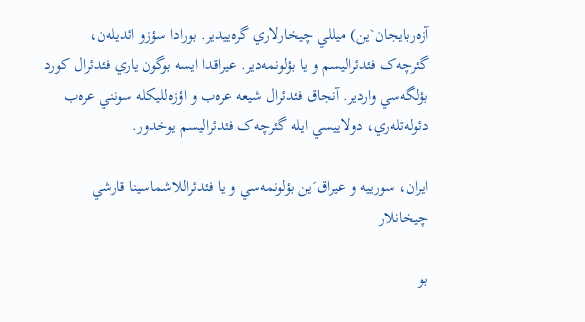آزه‌ربايجان`ين) ميللي چيخارلاري گره‌ييدير. بورادا سؤزو ائديله‌ن، گئرچه‌ک فئدئراليسم و يا بؤلونمه‌دير. عيراقدا ايسه بوگون ياري فئدئرال کورد بؤلگه‌سي واردير. آنجاق فئدئرال شيعه عره‌ب و اؤزه‌لليکله سونني عره‌ب دئوله‌تله‌ري، دولاييسي ايله گئرچه‌ک فئدئراليسم يوخدور.

ايران، سورييه و عيراق´ين بؤلونمه‌سي و يا فئدئراللاشماسينا قارشي چيخانلار

بو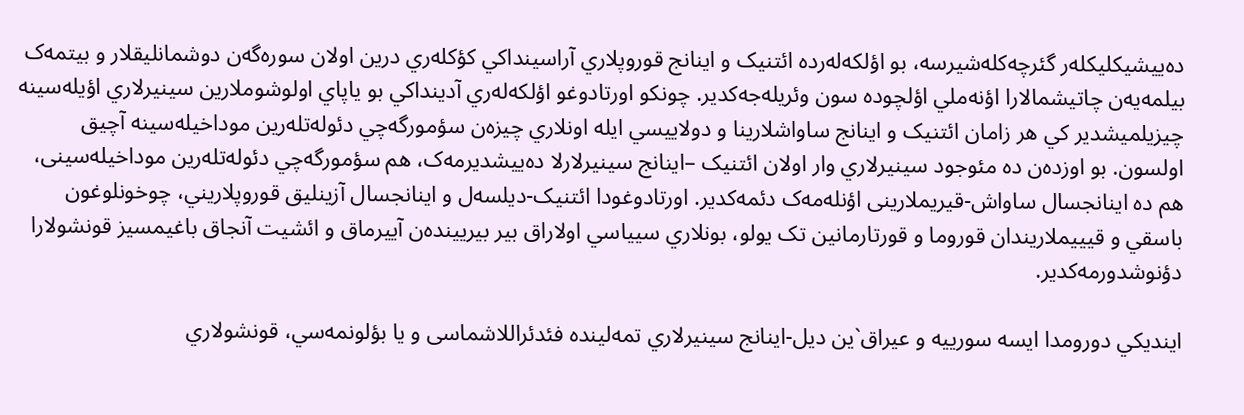ده‌ييشيکليکله‌ر گئرچه‌کله‌شيرسه، بو اؤلکه‌له‌رده ائتنيک و اينانج قوروپلاري آراسينداکي کؤکله‌ري درين اولان سوره‌گه‌ن دوشمانليقلار و بيتمه‌ک بيلمه‌يه‌ن چاتيشمالارا اؤنه‌ملي اؤلچوده سون وئريله‌جه‌کدير. چونکو اورتادوغو اؤلکه‌له‌ري آدينداکي بو ياپاي اولوشوملارين سينيرلاري اؤيله‌سينه چيزيلميشدير کي هر زامان ائتنيک و اينانج ساواشلارينا و دولاييسي ايله اونلاري چيزه‌ن سؤمورگه‌چي دئوله‌تله‌رين موداخيله‌سينه آچيق اولسون. بو اوزده‌ن ده مئوجود سينيرلاري وار اولان ائتنيک –اينانج سينيرلارلا ده‌ييشديرمه‌ک، هم سؤمورگه‌چي دئوله‌تله‌رين موداخيله‌سينی، هم ده اينانجسال ساواش-قيريملارينی اؤنله‌مه‌ک دئمه‌کدير. اورتادوغودا ائتنيک-ديلسه‌ل و اينانجسال آزينليق قوروپلاريني، چوخونلوغون باسقي و قيييملاريندان قوروما و قورتارمانين تک يولو، بونلاري سيياسي اولاراق بير بيريينده‌ن آييرماق و ائشيت آنجاق باغيمسيز قونشولارا دؤنوشدورمه‌کدير.

اينديکي دورومدا ايسه سورييه و عيراق`ين ديل-اينانج سينيرلاري تمه‌لينده فئدئراللاشماسی و یا بؤلونمه‌سي، قونشولاري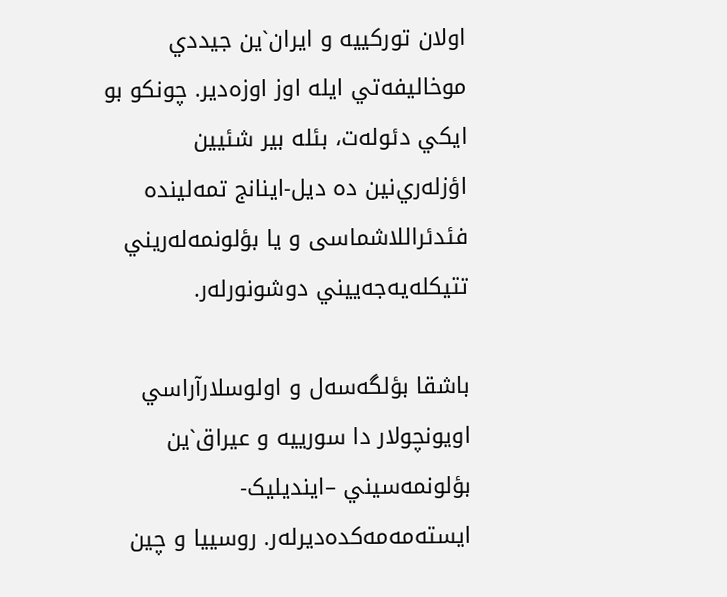اولان تورکييه و ايران`ين جيددي موخاليفه‌تي ايله اوز اوزه‌دير. چونکو بو ايکي دئوله‌ت، بئله بير شئيين اؤزله‌ري‌نين ده ديل-اينانج تمه‌لينده فئدئراللاشماسی و یا بؤلونمه‌له‌ريني تتيکله‌يه‌جه‌ييني دوشونورله‌ر.

باشقا بؤلگه‌سه‌ل و اولوسلارآراسي اويونچولار دا سورييه و عيراق`ين بؤلونمه‌سيني –اينديليک- ايسته‌مه‌مه‌کده‌ديرله‌ر. روسييا و چين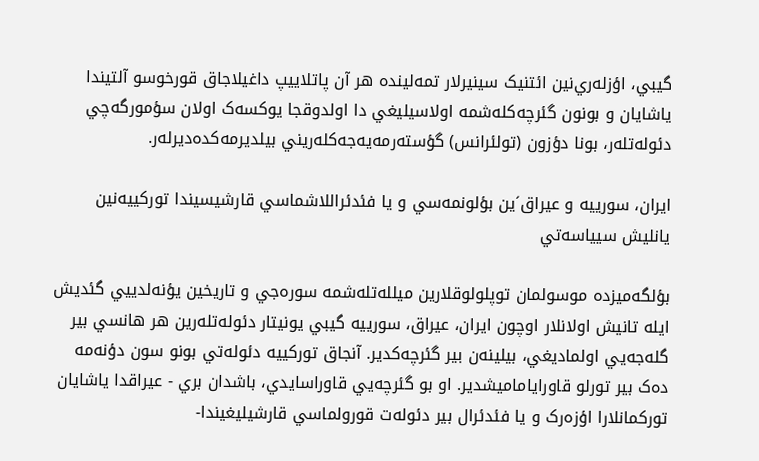گیبي، اؤزله‌ري‌نين ائتنيک سينيرلار تمه‌لينده هر آن پاتلاييپ داغيلاجاق قورخوسو آلتيندا ياشايان و بونون گئرچه‌کله‌شمه اولاسيليغي دا اولدوقجا يوکسه‌ک اولان سؤمورگه‌چي دئوله‌تله‌ر، بونا دؤزون (تولئرانس) گؤسته‌رمه‌يه‌جه‌کله‌ريني بيلديرمه‌کده‌ديرله‌ر.

ايران، سورييه و عيراق´ين بؤلونمه‌سي و يا فئدئراللاشماسي قارشيسيندا تورکييه‌نين يانليش سيياسه‌تي

بؤلگه‌ميزده موسولمان توپلولوقلارين ميلله‌تله‌شمه سوره‌جي و تاريخين يؤنه‌لدييي گئديش ايله تانيش اولانلار اوچون ايران، عيراق، سورييه گیبي يونيتار دئوله‌تله‌رين هر هانسي بير گله‌جه‌يي اولماديغي، بيلينه‌ن بير گئرچه‌کدير. آنجاق تورکييه دئوله‌تي بونو سون دؤنه‌مه ده‌ک بير تورلو قاوراياماميشدير. او بو گئرچه‌يي قاوراسايدي، باشدان بري - عیراقدا ياشايان تورکمانلارا اؤزه‌رک و يا فئدئرال بير دئوله‌ت قورولماسي قارشيليغيندا-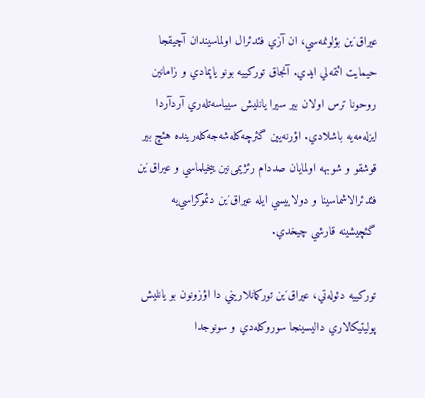عیراق´ين بؤلونمه‌سي، ان آزي فئدئرال اولماسيندان آچيقجا حيمايت ائتمه‌لي ايدي. آنجاق تورکييه بونو ياپمادي و زامانين روحونا ترس اولان بير سيرا يانليش سيياسه‌تله‌ري آردآردا ايزله‌مه‌يه باشلادي. اؤرنه‌يين گئرچه‌کله‌شه‌جه‌کله‌رينده هئچ بير قوشقو و شوبهه اولمايان صددام رئژیمی‌نين ييخيلماسي و عیراق´ين فئدئرالاشماسينا و دولاييسي ايله عیراق´ين دئموکراسي‌يه گئچيشينه قارشي چيخدي.

تورکييه دئوله‌تي، عیراق´ين تورکمانلاريني دا اؤزونون بو يانليش پوليتيکالاري داليسينجا سوروکله‌دي و سونوجدا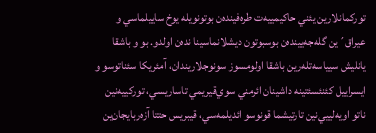تورکمانلارين يئني حاکيمييه‌ت طره‌فينده‌ن بوتونويله يوخ ساييلماسي و عیراق´ين گله‌جه‌يينده‌ن بوسبوتون ديشلانماسينا نده‌ن اولدو. بو و باشقا يانليش سيياسه‌تله‌رين باشقا اولومسوز سونوجلاريندان، آمئريکا سئناتوسو و ايسراييل کئنئسئتينه داشينان ائرمني سوي‌قيريمي تاساريسي، تورکييه‌نين ناتو اويه‌لييي‌نين تارتيشما قونوسو ائديلمه‌سي، قيبريس حتتا آزه‌ربایجان‌ین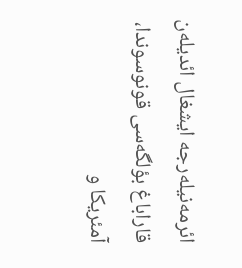ائرمه‌نیله‌رجه ایشغال ائدیله‌ن قاراباغ بؤلگه‌سی قونوسوندا، آمئريکا و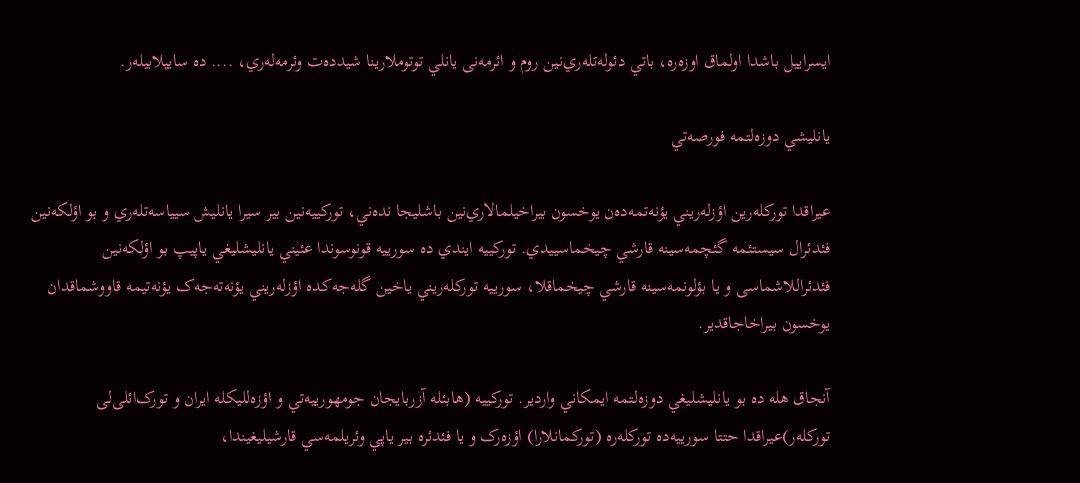ايسراييل باشدا اولماق اوزه‌ره، باتي دئوله‌تله‌ري‌نين روم و ائرمه‌نی يانلي توتوملارينا شيدده‌ت وئرمه‌له‌ري، .... ده ساييلابيله‌ر.

يانليشي دوزه‌لتمه فورصه‌تي

عيراقدا تورکله‌رين اؤزله‌ريني يؤنه‌تمه‌ده‌ن يوخسون بيراخيلمالاري‌نين باشليجا نده‌ني، تورکييه‌نين بير سيرا يانليش سيياسه‌تله‌ري و بو اؤلکه‌نين فئدئرال سيستئمه گئچمه‌سينه قارشي چيخماسييدي. تورکييه ايندي ده سورييه قونوسوندا عئيني يانليشليغي ياپيپ بو اؤلکه‌نين فئدئراللاشماسی و يا بؤلونمه‌سينه قارشي چيخماقلا، سورييه تورکله‌ريني ياخين گله‌جه‌کده اؤزله‌ريني يؤنه‌ته‌جه‌ک يؤنه‌تيمه قاووشماقدان يوخسون بيراخاجاقدير.

آنجاق هله ده بو يانليشليغي دوزه‌لتمه ايمکاني واردير. تورکييه (هابئله آزربايجان جومهورييه‌تي و اؤزه‌لليکله ايران و تورک‌ائلی‌لی تورکله‌ر)عيراقدا حتتا سورييه‌ده تورکله‌ره (تورکمانلارا) اؤزه‌رک و يا فئدئره بير ياپي وئريلمه‌سي قارشيليغيندا،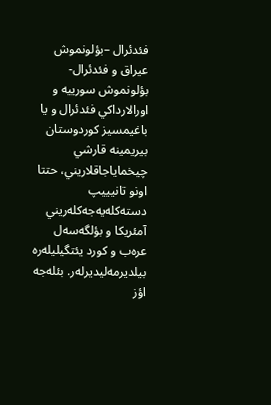فئدئرال –بؤلونموش عيراق و فئدئرال-بؤلونموش سورييه و اورالارداکي فئدئرال و یا باغیمسیز کوردوستان بيريمينه قارشي چيخماياجاقلاريني، حتتا اونو تانيييپ دسته‌کله‌يه‌جه‌کله‌ريني آمئريکا و بؤلگه‌سه‌ل عره‌ب و کورد يئتگيليله‌ره بيلديرمه‌ليديرله‌ر. بئله‌جه اؤز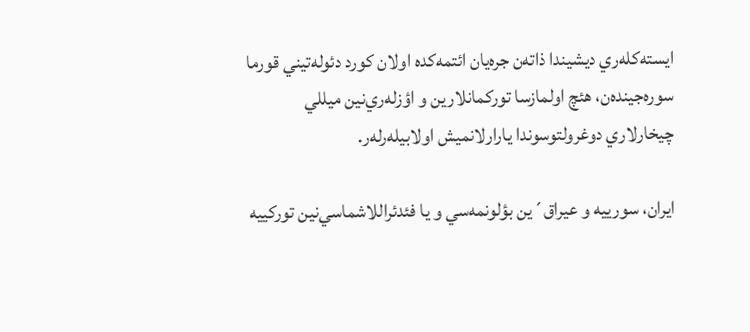ايسته‌کله‌ري ديشيندا ذاته‌ن جره‌يان ائتمه‌کده اولان کورد دئوله‌تيني قورما سوره‌جينده‌ن، هئچ اولمازسا تورکمانلارين و اؤزله‌ري‌نين ميللي چيخارلاري دوغرولتوسوندا يارارلانميش اولابيله‌رله‌ر.

ايران، سورييه و عيراق´ين بؤلونمه‌سي و يا فئدئراللاشماسي‌نين تورکييه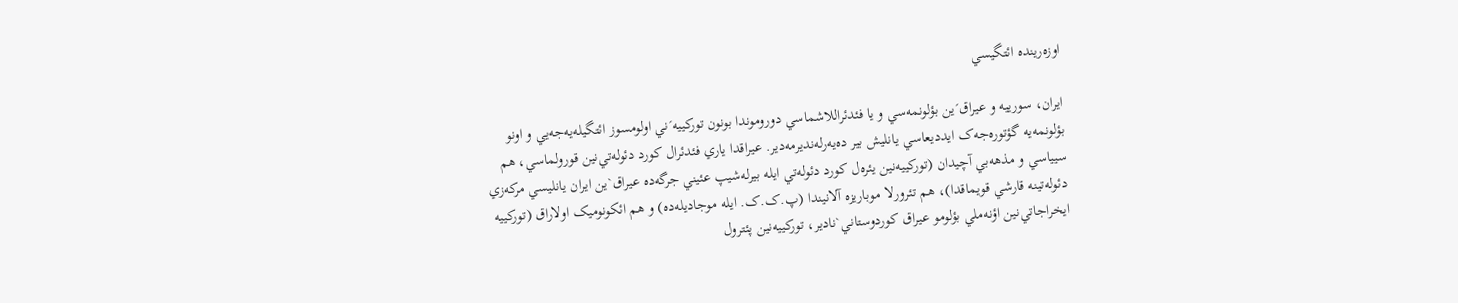اوزه‌رينده‌ ائتگيسي

ايران، سورييه و عیراق´ين بؤلونمه‌سي و يا فئدئراللاشماسي دوروموندا بونون تورکييه´ني اولومسوز ائتگيله‌يه‌جه‌يي و اونو بؤلونمه‌يه گؤتوره‌جه‌ک ايدديعاسي يانليش بير ده‌يه‌رله‌نديرمه‌دير. عيراقدا ياري فئدئرال کورد دئوله‌تي‌نين قورولماسي، هم سيياسي و مذهه‌بي آچیدان (تورکییه‌نین يئره‌ل کورد دئوله‌تي ايله بیرله‌شیپ عئيني جرگه‌ده عيراق`ين ايران يانليسي مرکه‌زي دئوله‌تينه قارشي قويماقدا)، هم تئرورلا موباريزه‌ آلانیندا (پ.ک.ک. ايله موجاديله‌ده) و هم ائکونوميک اولاراق (تورکييه ايخراجاتي‌نين اؤنه‌ملي بؤلومو عيراق کوردوستاني`نادير، تورکییه‌نین پئترول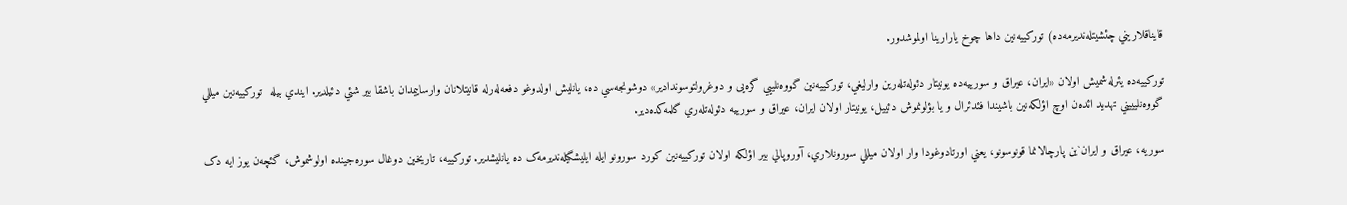قايناقلاريني چئشيتله‌نديرمه‌ده) تورکييه‌نين داها چوخ يارارينا اولموشدور.

تورکييه‌ده يئرله‌شميش اولان «ايران، عيراق و سورييه‌ده يونيتار دئوله‌تله‌رين وارليغي، تورکييه‌نين گووه‌نلييي گره‌یی و دوغرولتوسوندادير» دوشونجه‌سي ده، يانليش اولدوغو دفعه‌له‌رله قانيتلانان وارساييمدان باشقا بير شئي دئيلدير. ايندي بیله  تورکييه‌نين ميللي گووه‌نليييني تهديد ائده‌ن اوچ اؤلکه‌نين باشيندا فئدئرال و یا بؤلونموش دئییل، يونيتار اولان ايران، عيراق و سورييه دئوله‌تله‌ري گلمه‌کده‌دير.

سوريه، عيراق و ايران`ين پارچالانما قونوسونو، يعني اورتادوغودا وار اولان ميللي سورونلاري، آوروپالي بير اؤلکه اولان تورکييه‌نين کورد سورونو ايله ايليشگيله‌نديرمه‌ک ده يانليشدير. تورکييه، تاريخين دوغال سوره‌جينده اولوشموش، گئچه‌ن یوز ایه دک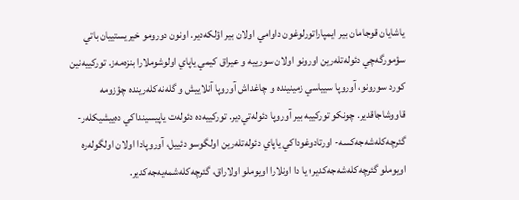یاشایان قوجامان بیر ايمپاراتورلوغون داوامي اولان بير اؤلکه‌دير. اونون دورومو خيريستييان باتي سؤمورگه‌چي دئوله‌تله‌رين اورونو اولان سورييه و عيراق کيمي ياپاي اولوشوملارا بنزه‌مه‌ز. تورکييه‌نين کورد سورونو، آوروپا سيياسي زمينينده و چاغداش آوروپا آنلاييش و گله‌نه‌کله‌رينده چؤزومه قاووشاجاقدير. چونکو تورکييه بير آوروپا دئوله‌تي‌دير. تورکييه‌ده دئوله‌ت ياپيسينداکي ده‌ييشيکله‌ر- گئرچه‌کله‌شه‌جه‌کسه- اورتادوغوداکي ياپاي دئوله‌تله‌رين اولگوسو دئييل، آوروپادا اولان اولگوله‌ره اويوملو گئرچه‌کله‌شه‌جه‌کدیر؛ يا دا اونلارا اويوملو اولاراق، گئرچه‌کله‌شمه‌یه‌جه‌کدیر.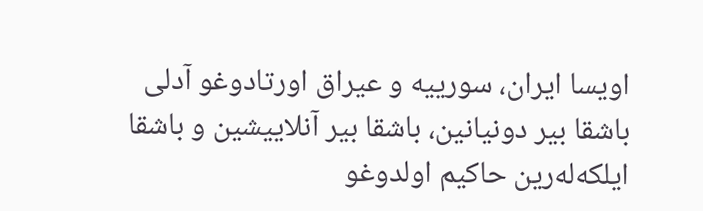اويسا ايران، سورييه و عيراق اورتادوغو آدلی باشقا بير دونيانين، باشقا بير آنلاييشين و باشقا ايلکه‌له‌رين حاکيم اولدوغو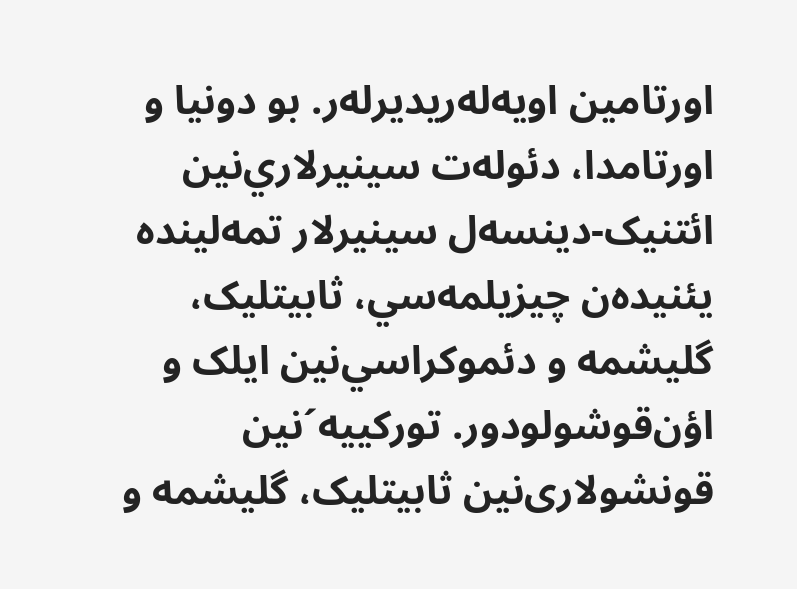اورتامين اويه‌له‌ريديرله‌ر. بو دونيا و اورتامدا، دئوله‌ت سينيرلاري‌نين ائتنيک-دينسه‌ل سينيرلار تمه‌لينده يئنيده‌ن چيزيلمه‌سي، ثابيتليک، گليشمه و دئموکراسي‌نين ايلک و اؤن‌قوشولودور. تورکييه´نين قونشولاری‌نین ثابيتليک، گليشمه و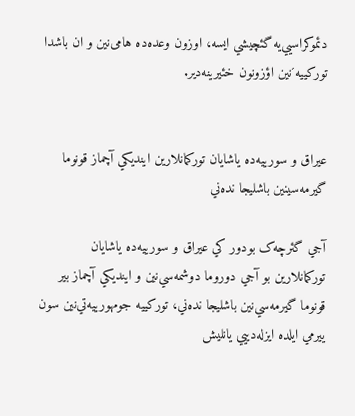دئموکراسيي‌يه گئچيشي ايسه، اوزون وعده‌ده هامی‌نین و ان باشدا تورکييه´نين اؤزونون خئيرينه‌دير.


عيراق و سورييه‌ده ياشايان تورکمانلارين اينديکي آچماز قونوما گيرمه‌سينين باشليجا نده‌ني

آجي گئرچه‌ک بودور کي عیراق و سورييه‌ده ياشايان تورکمانلارين بو آجي دوروما دوشمه‌سي‌نين و اينديکي آچماز بير قونوما گيرمه‌سي‌نين باشليجا نده‌ني، تورکييه جومهورييه‌تي‌نين سون ييرمي ايلده ايزله‌دييي يانليش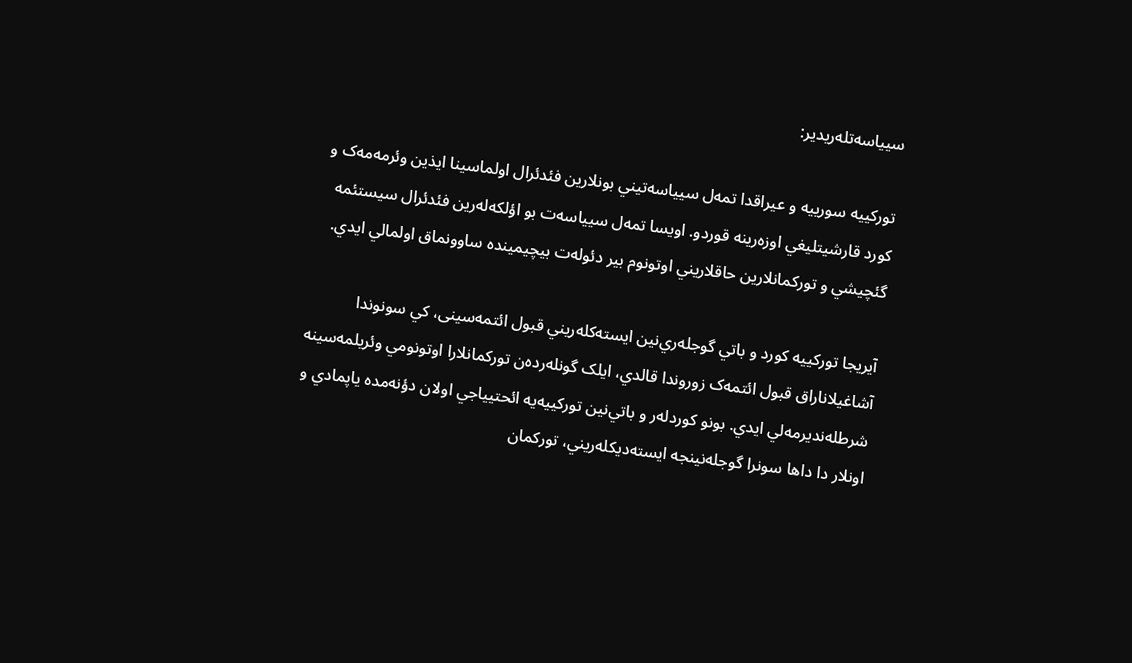سيياسه‌تله‌ريدير:

تورکييه سورييه و عیراقدا تمه‌ل سيياسه‌تيني بونلارين فئدئرال اولماسينا ايذين وئرمه‌مه‌ک و کورد قارشيتليغي اوزه‌رينه قوردو. اويسا تمه‌ل سيياسه‌ت بو اؤلکه‌له‌رين فئدئرال سيستئمه گئچيشي و تورکمانلارين حاقلاريني اوتونوم بير دئوله‌ت بيچيمينده ساوونماق اولمالي ايدي.

آيريجا تورکييه کورد و باتي گوجله‌ري‌نين ايسته‌کله‌ريني قبول ائتمه‌سینی، کي سونوندا آشاغيلاناراق قبول ائتمه‌ک زوروندا قالدي، ايلک گونله‌رده‌ن تورکمانلارا اوتونومي وئريلمه‌سينه شرطله‌نديرمه‌لي ايدي. بونو کوردله‌ر و باتي‌نين تورکييه‌يه ائحتيياجي اولان دؤنه‌مده ياپمادي و اونلار دا داها سونرا گوجله‌نينجه ايسته‌ديکله‌ريني، تورکمان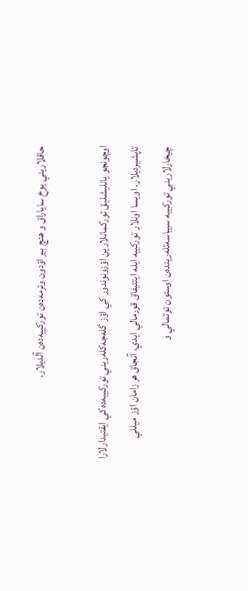حاقلاريني يوخ ساياراق و هئچ بير اؤدون وئرمه‌ده‌ن تورکييه‌ده‌ن آلديلار.

اوچونجو يانليشليق تورکمانلارين اؤزونوندور کي اؤز گله‌جه‌کله‌ريني تورکييه‌ده‌کي ايقتيدارلارا تاپشيرديلار. اويسا اونلار تورکييه ايله ايتتيفاق قورمالي ايدي، آنجاق هر زامان اؤز ميللي چيخارلاريني تورکييه سيياسه‌تله‌رينده‌ن اوستون توتمالي و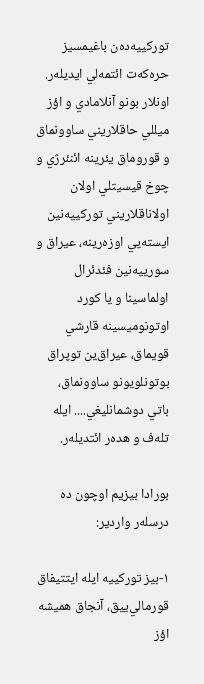تورکييه‌ده‌ن باغيمسيز حره‌که‌ت ائتمه‌لي ايديله‌ر. اونلار بونو آنلامادي و اؤز ميللي حاقلاريني ساوونماق و قوروماق يئرينه ائنئرژي و چوخ قيسيتلي اولان اولاناقلاريني تورکييه‌نين ايسته‌يي اوزه‌رينه، عیراق و سورييه‌نين فئدئرال اولماسينا و يا کورد اوتونوميسينه قارشي قويماق، عیراق‌ين توپراق بوتونلويونو ساوونماق، باتي دوشمانليغي.... ايله تله‌ف و هده‌ر ائتديله‌ر.

بورادا بيزيم اوچون ده درسله‌ر واردير:

١-بيز تورکييه ايله ايتتيفاق قورمالي‌ييق، آنجاق هميشه اؤز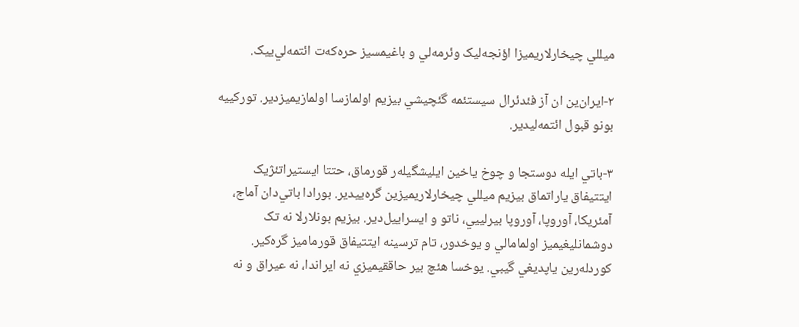ميللي چيخارلاريميزا اؤنجه‌ليک وئرمه‌لي و باغيمسيز حره‌که‌ت ائتمه‌لي‌ييک.

٢-ايران‌ين ان آز فئدئرال سيستئمه گئچيشي بيزيم اولمازسا اولمازيميزدير. تورکييه بونو قبول ائتمه‌ليدير.

٣-باتي ايله دوستجا و چوخ ياخين ايليشگيله‌ر قورماق، حتتا ايستيراتئژيک ايتتيفاق ياراتماق بيزيم ميللي چيخارلاريميزين گره‌ييدير. بورادا باتي‌دان آماج، آمئريکا، آوروپا، آوروپا بيرلييي، ناتو و ايسراييل‌دير. بيزيم بونلارلا نه تک دوشمانليغيميز اولمامالي و يوخدور، تام ترسينه ايتتيفاق قورماميز گره‌کير. کوردله‌رين ياپديغي گیبي. يوخسا هئچ بير حاققيميزي نه ايراندا، نه عیراق و نه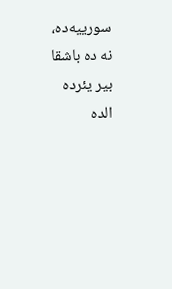سورييه‌ده، نه ده باشقا بير يئرده الده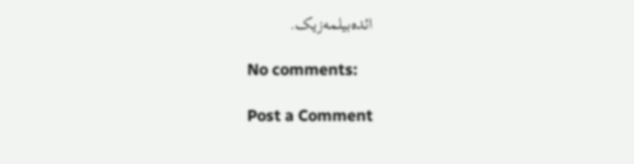ائده‌بيلمه‌زيک.

No comments:

Post a Comment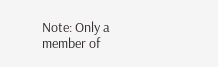Note: Only a member of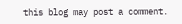this blog may post a comment.